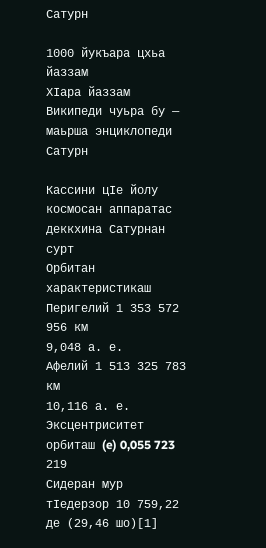Сатурн

1000 йукъара цхьа йаззам
ХӀара йаззам Википеди чуьра бу — маьрша энциклопеди
Сатурн

Кассини цIе йолу космосан аппаратас деккхина Сатурнан сурт
Орбитан характеристикаш
Перигелий 1 353 572 956 км
9,048 а. е.
Афелий 1 513 325 783 км
10,116 а. е.
Эксцентриситет орбиташ (e) 0,055 723 219
Сидеран мур тӀедерзор 10 759,22 де (29,46 шо)[1]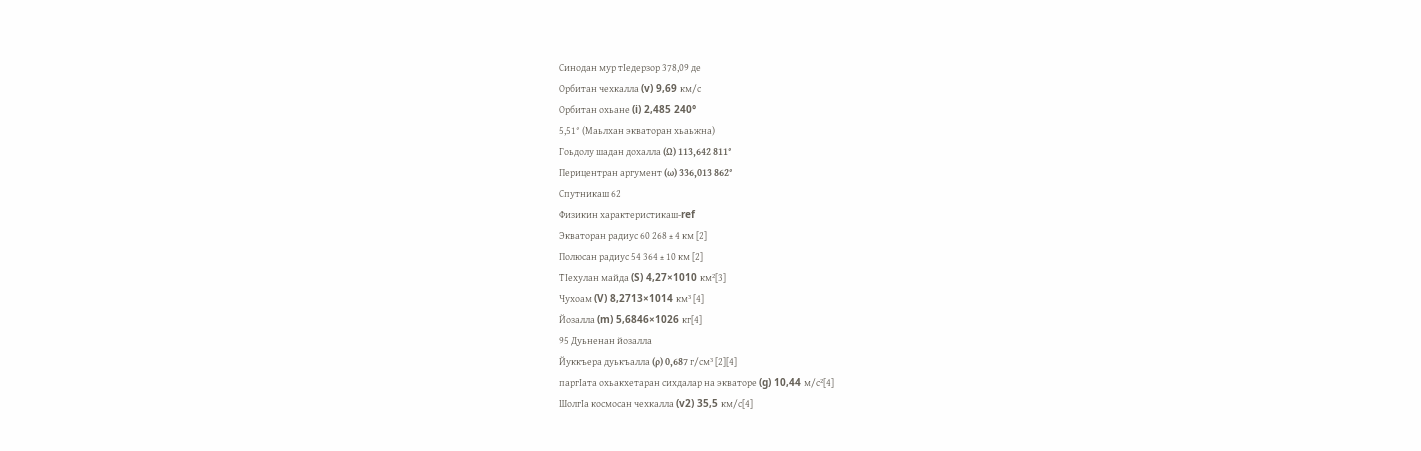Синодан мур тӀедерзор 378,09 де
Орбитан чехкалла (v) 9,69 км/с
Орбитан охьане (i) 2,485 240°
5,51° (Маьлхан экваторан хьаьжна)
Гоьдолу шадан дохалла (Ω) 113,642 811°
Перицентран аргумент (ω) 336,013 862°
Спутникаш 62
Физикин характеристикаш-ref
Экваторан радиус 60 268 ± 4 км [2]
Полюсан радиус 54 364 ± 10 км [2]
ТӀехулан майда (S) 4,27×1010 км²[3]
Чухоам (V) 8,2713×1014 км³ [4]
Йозалла (m) 5,6846×1026 кг[4]
95 Дуьненан йозалла
Йуккъера дуькъалла (ρ) 0,687 г/см³ [2][4]
паргӀата охьакхетаран сихдалар на экваторе (g) 10,44 м/с²[4]
ШолгӀа космосан чехкалла (v2) 35,5 км/с[4]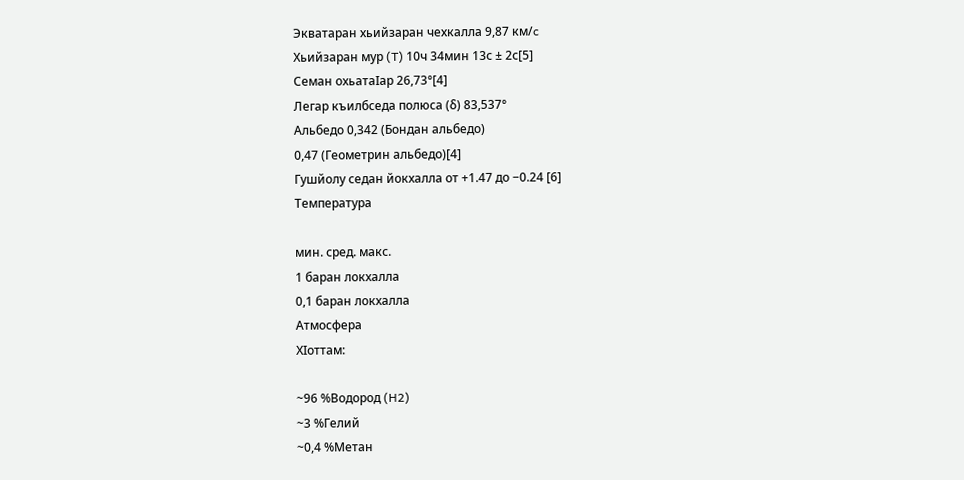Экватаран хьийзаран чехкалла 9,87 км/c
Хьийзаран мур (T) 10ч 34мин 13с ± 2с[5]
Семан охьатаӀар 26,73°[4]
Легар къилбседа полюса (δ) 83,537°
Альбедо 0,342 (Бондан альбедо)
0,47 (Геометрин альбедо)[4]
Гушйолу седан йокхалла от +1.47 до −0.24 [6]
Температура

мин. сред. макс.
1 баран локхалла
0,1 баран локхалла
Атмосфера
ХӀоттам:

~96 %Водород (H2)
~3 %Гелий
~0,4 %Метан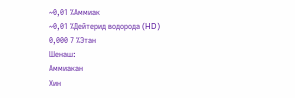~0,01 %Аммиак
~0,01 %Дейтерид водорода (HD)
0,000 7 %Этан
Шенаш:
Аммиакан
Хин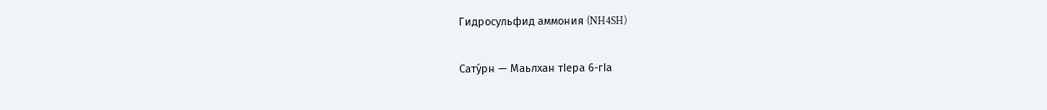Гидросульфид аммония (NH4SH)

Сату́рн — Маьлхан тӀера 6-гӀа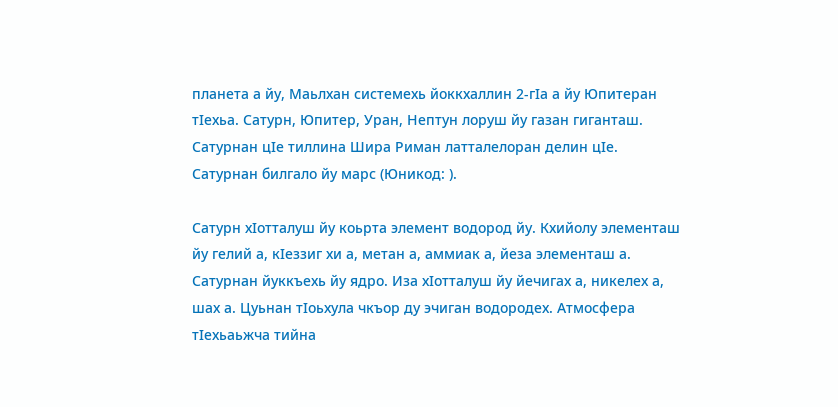планета а йу, Маьлхан системехь йоккхаллин 2-гӀа а йу Юпитеран тӀехьа. Сатурн, Юпитер, Уран, Нептун лоруш йу газан гиганташ. Сатурнан цӀе тиллина Шира Риман латталелоран делин цӀе. Сатурнан билгало йу марс (Юникод: ).

Сатурн хӀотталуш йу коьрта элемент водород йу. Кхийолу элементаш йу гелий а, кӀеззиг хи а, метан а, аммиак а, йеза элементаш а. Сатурнан йуккъехь йу ядро. Иза хӀотталуш йу йечигах а, никелех а, шах а. Цуьнан тӀоьхула чкъор ду эчиган водородех. Атмосфера тӀехьаьжча тийна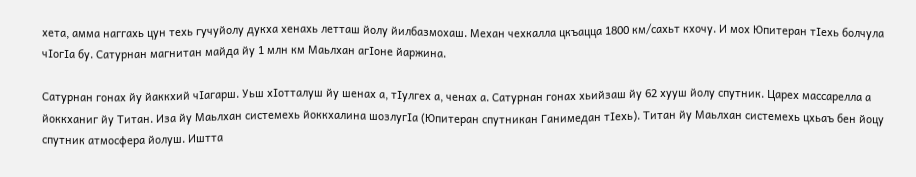хета, амма наггахь цун техь гучуйолу дукха хенахь летташ йолу йилбазмохаш. Механ чехкалла цкъацца 1800 км/сахьт кхочу. И мох Юпитеран тӀехь болчула чӀогӀа бу. Сатурнан магнитан майда йу 1 млн км Маьлхан агӀоне йаржина.

Сатурнан гонах йу йаккхий чӀагарш. Уьш хӀотталуш йу шенах а, тӀулгех а, ченах а. Сатурнан гонах хьийзаш йу 62 хууш йолу спутник. Царех массарелла а йоккханиг йу Титан. Иза йу Маьлхан системехь йоккхалина шозлугӀа (Юпитеран спутникан Ганимедан тӀехь). Титан йу Маьлхан системехь цхьаъ бен йоцу спутник атмосфера йолуш. Иштта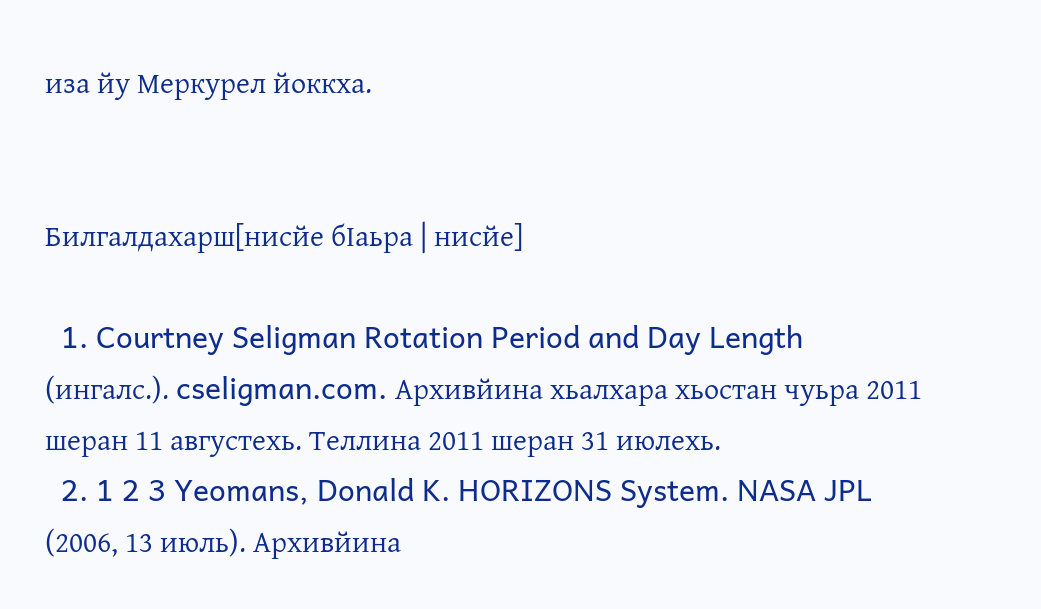иза йу Меркурел йоккха.


Билгалдахарш[нисйе бӀаьра | нисйе]

  1. Courtney Seligman Rotation Period and Day Length (ингалс.). cseligman.com. Архивйина хьалхара хьостан чуьра 2011 шеран 11 августехь. Теллина 2011 шеран 31 июлехь.
  2. 1 2 3 Yeomans, Donald K. HORIZONS System. NASA JPL (2006, 13 июль). Архивйина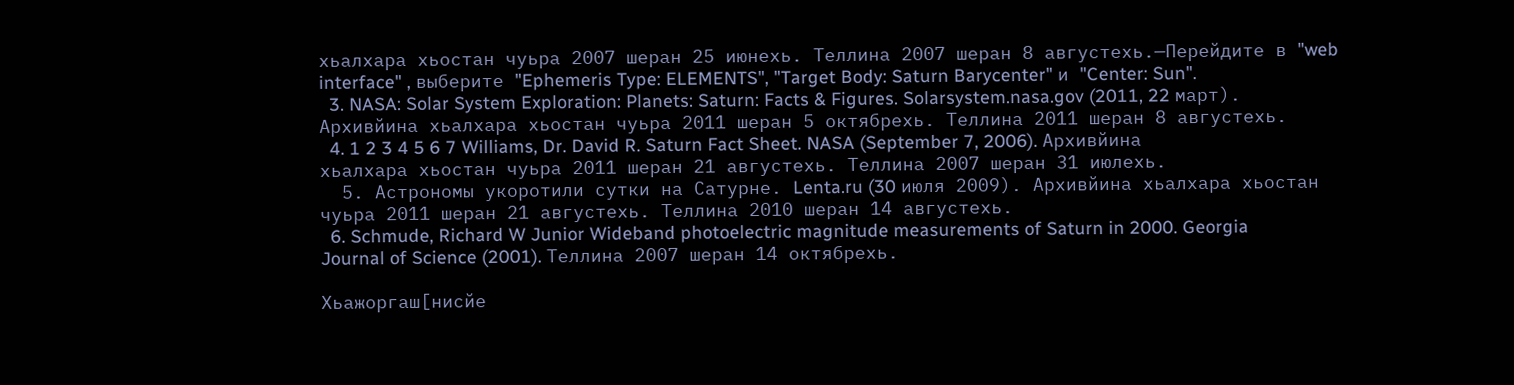хьалхара хьостан чуьра 2007 шеран 25 июнехь. Теллина 2007 шеран 8 августехь.—Перейдите в "web interface" , выберите "Ephemeris Type: ELEMENTS", "Target Body: Saturn Barycenter" и "Center: Sun".
  3. NASA: Solar System Exploration: Planets: Saturn: Facts & Figures. Solarsystem.nasa.gov (2011, 22 март). Архивйина хьалхара хьостан чуьра 2011 шеран 5 октябрехь. Теллина 2011 шеран 8 августехь.
  4. 1 2 3 4 5 6 7 Williams, Dr. David R. Saturn Fact Sheet. NASA (September 7, 2006). Архивйина хьалхара хьостан чуьра 2011 шеран 21 августехь. Теллина 2007 шеран 31 июлехь.
  5. Астрономы укоротили сутки на Сатурне. Lenta.ru (30 июля 2009). Архивйина хьалхара хьостан чуьра 2011 шеран 21 августехь. Теллина 2010 шеран 14 августехь.
  6. Schmude, Richard W Junior Wideband photoelectric magnitude measurements of Saturn in 2000. Georgia Journal of Science (2001). Теллина 2007 шеран 14 октябрехь.

Хьажоргаш[нисйе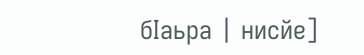бӀаьра | нисйе]